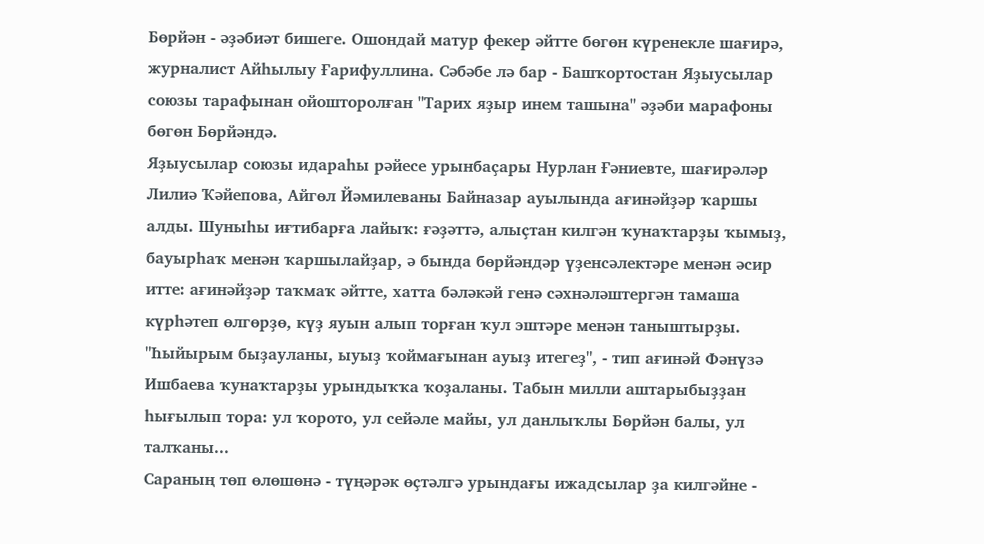Бөрйән - әҙәбиәт бишеге. Ошондай матур фекер әйтте бөгөн күренекле шағирә, журналист Айһылыу Ғарифуллина. Сәбәбе лә бар - Башҡортостан Яҙыусылар союзы тарафынан ойошторолған "Тарих яҙыр инем ташына" әҙәби марафоны бөгөн Бөрйәндә.
Яҙыусылар cоюзы идараһы рәйесе урынбаҫары Нурлан Ғәниевте, шағирәләр Лилиә Ҡәйепова, Айгөл Йәмилеваны Байназар ауылында ағинәйҙәр ҡаршы алды. Шуныһы иғтибарға лайыҡ: ғәҙәттә, алыҫтан килгән ҡунаҡтарҙы ҡымыҙ, бауырһаҡ менән ҡаршылайҙар, ә бында бөрйәндәр үҙенсәлектәре менән әсир итте: ағинәйҙәр таҡмаҡ әйтте, хатта бәләкәй генә сәхнәләштергән тамаша күрһәтеп өлгөрҙө, күҙ яуын алып торған ҡул эштәре менән таныштырҙы.
"Һыйырым быҙауланы, ыуыҙ ҡоймағынан ауыҙ итегеҙ", - тип ағинәй Фәнүзә Ишбаева ҡунаҡтарҙы урындыҡҡа ҡоҙаланы. Табын милли аштарыбыҙҙан һығылып тора: ул ҡорото, ул сейәле майы, ул данлыҡлы Бөрйән балы, ул талҡаны...
Сараның төп өлөшөнә - түңәрәк өҫтәлгә урындағы ижадсылар ҙа килгәйне -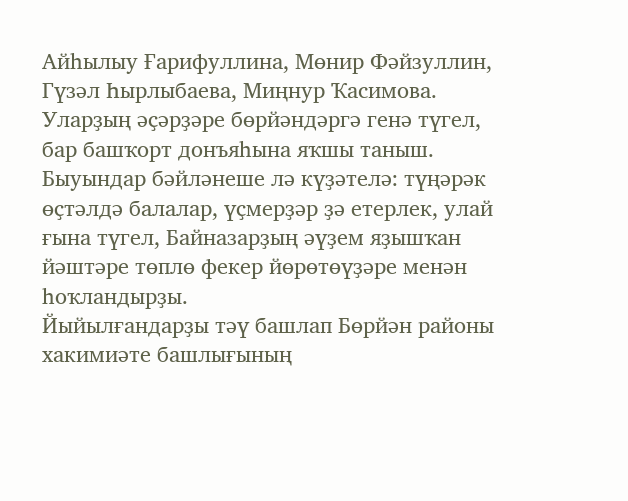Айһылыу Ғарифуллина, Мөнир Фәйзуллин, Гүзәл Һырлыбаева, Миңнур Ҡасимова. Уларҙың әҫәрҙәре бөрйәндәргә генә түгел, бар башҡорт донъяһына яҡшы таныш. Быуындар бәйләнеше лә күҙәтелә: түңәрәк өҫтәлдә балалар, үҫмерҙәр ҙә етерлек, улай ғына түгел, Байназарҙың әүҙем яҙышҡан йәштәре төплө фекер йөрөтөүҙәре менән һоҡландырҙы.
Йыйылғандарҙы тәү башлап Бөрйән районы хакимиәте башлығының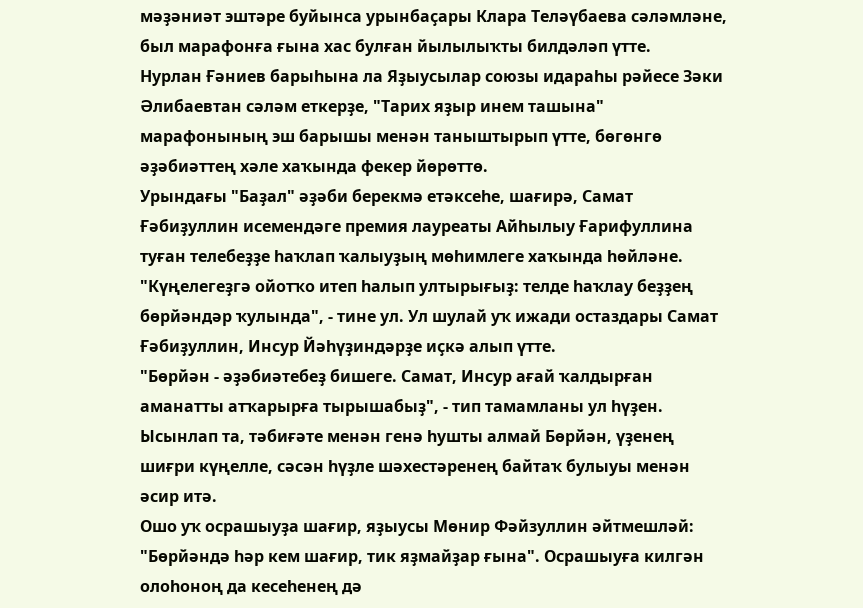мәҙәниәт эштәре буйынса урынбаҫары Клара Теләүбаева сәләмләне, был марафонға ғына хас булған йылылыҡты билдәләп үтте.
Нурлан Ғәниев барыһына ла Яҙыусылар союзы идараһы рәйесе Зәки Әлибаевтан сәләм еткерҙе, "Тарих яҙыр инем ташына" марафонының эш барышы менән таныштырып үтте, бөгөнгө әҙәбиәттең хәле хаҡында фекер йөрөттө.
Урындағы "Баҙал" әҙәби берекмә етәксеһе, шағирә, Самат Ғәбиҙуллин исемендәге премия лауреаты Айһылыу Ғарифуллина туған телебеҙҙе һаҡлап ҡалыуҙың мөһимлеге хаҡында һөйләне. "Күңелегеҙгә ойотҡо итеп һалып ултырығыҙ: телде һаҡлау беҙҙең бөрйәндәр ҡулында", - тине ул. Ул шулай уҡ ижади остаздары Самат Ғәбиҙуллин, Инсур Йәһүҙиндәрҙе иҫкә алып үтте.
"Бөрйән - әҙәбиәтебеҙ бишеге. Самат, Инсур ағай ҡалдырған аманатты атҡарырға тырышабыҙ", - тип тамамланы ул һүҙен. Ысынлап та, тәбиғәте менән генә һушты алмай Бөрйән, үҙенең шиғри күңелле, сәсән һүҙле шәхестәренең байтаҡ булыуы менән әсир итә.
Ошо уҡ осрашыуҙа шағир, яҙыусы Мөнир Фәйзуллин әйтмешләй: "Бөрйәндә һәр кем шағир, тик яҙмайҙар ғына". Осрашыуға килгән олоһоноң да кесеһенең дә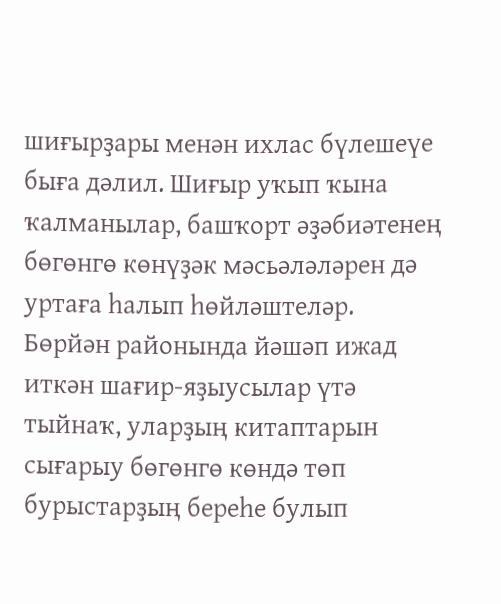шиғырҙары менән ихлас бүлешеүе быға дәлил. Шиғыр уҡып ҡына ҡалманылар, башҡорт әҙәбиәтенең бөгөнгө көнүҙәк мәсьәләләрен дә уртаға һалып һөйләштеләр.
Бөрйән районында йәшәп ижад иткән шағир-яҙыусылар үтә тыйнаҡ, уларҙың китаптарын сығарыу бөгөнгө көндә төп бурыстарҙың береһе булып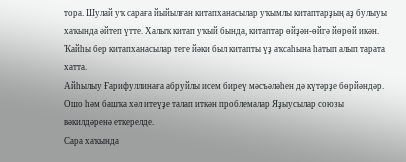тора. Шулай уҡ сараға йыйылған китапханасылар уҡымлы китаптарҙың аҙ булыуы хаҡында әйтеп үтте. Халыҡ китап уҡый бында, китаптар өйҙән-өйгә йөрөй икән. Ҡайһы бер китапханасылар теге йәки был китапты үҙ аҡсаһына һатып алып тарата хатта.
Айһылыу Ғарифуллинаға абруйлы исем биреү мәсъәләһен дә күтәрҙе бөрйәндәр. Ошо һәм башҡа хәл итеүҙе талап иткән проблемалар Яҙыусылар союзы вәкилдәренә еткерелде.
Сара хаҡында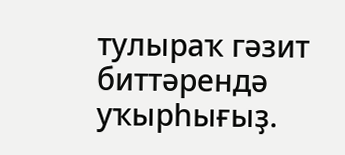тулыраҡ гәзит биттәрендә уҡырһығыҙ.